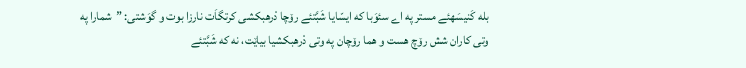بله کَنیسَهئے مستر په اے سئوَبا که ایسّایا شَبَّتئے رۆچا دْرهبکشی کرتگاَت نارزا بوت و گوَشتی: ”شمارا په وتی کاران شش رۆچ هست و هما رۆچان په وتی دْرهبکشیا بیاێت، نه که شَبَّتئے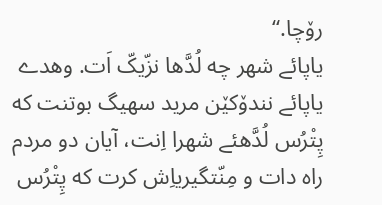رۆچا.“
یاپائے شهر چه لُدَّها نزّیکّ اَت. وهدے یاپائے نندۆکێن مرید سهیگ بوتنت که پِتْرُس لُدَّهئے شهرا اِنت، آیان دو مردم راه دات و مِنّتگیریاِش کرت که پِتْرُس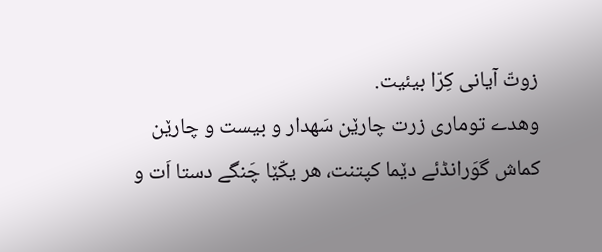زوتّ آیانی کِرّا بیئیت.
وهدے توماری زرت چارێن سَهدار و بیست و چارێن کماش گوَرانڈئے دێما کپتنت، هر یکّێا چَنگے دستا اَت و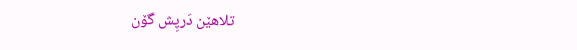تلاهێن دَرپِش گۆن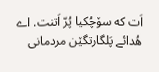اَت که سۆچُکیا پُرّ اَتنت. اے هُدائے پَلگارتگێن مردمانی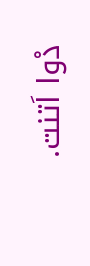دْوا اَتنت.